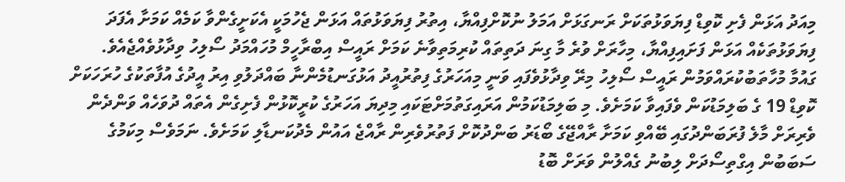މިއަދު އަޅަން ފެށި ކޮވިޑް ފިޔަވަޅުތަކަށް ރަނގަޅަށް އަމަލު ނުކޮށްފިއްޔާ، އިތުރު ފިޔަވަޅުތައް އަޅަން ޖެހުމަކީ އެކަށީގެންވާ ކަމެއް ކަމަށާ އެފަދަ ފިޔަވަޅުތަކެއް އަޅަން ފަށައިފިއްޔާ، މިހާރަށް ވުރެ މާ ގިނަ ދަތިތައް ކުރިމަތިވާނެ ކަމަށް ރައީސް އިބްރާހީމް މުހައްމަދު ސޯލިހު ވިދާޅުވެއްޖެއެވެ.
ގައުމާ މުހާތަބުކުރައްވަމުން ރައީސް ސޯލިހު މިރޭ ވިދާޅުވެފައި ވަނީ މިއަހަރުގެ ފިތުރުއީދު އަޅުގަނޑުމެންނާ ބައްދަލުވި އިރު އީދުގެ އުފާތަކުގެ ހުރަހަކަށް ކޮވިޑް 19 ގެ ބަލިމަޑުކަން ވެފައިވާ ކަމަށެވެ. މި ބަލިމަޑުކަމުން އަރައިގަތުމަށްޓަކައި މިދިޔަ އަހަރުގެ ކުރީކޮޅުން ފެށިގެން އެތައް ދުވަހެއް ވަންދެން ވެރިރަށް މާލެ ފުރަބަންދުގައި ބޭއްވި ކަމަށާ ރާއްޖޭގެ ބޯޑަރު ބަންދުކޮށް ފަތުރުވެރިން ރާއްޖެ އައުން މެދުކަނޑާލި ކަމަށެވެ. ނަމަވެސް މިކަމުގެ ސަބަބުން އިގްތިސޯދަށް ލިބުނު ގެއްލުން ވަރަށް ބޮޑު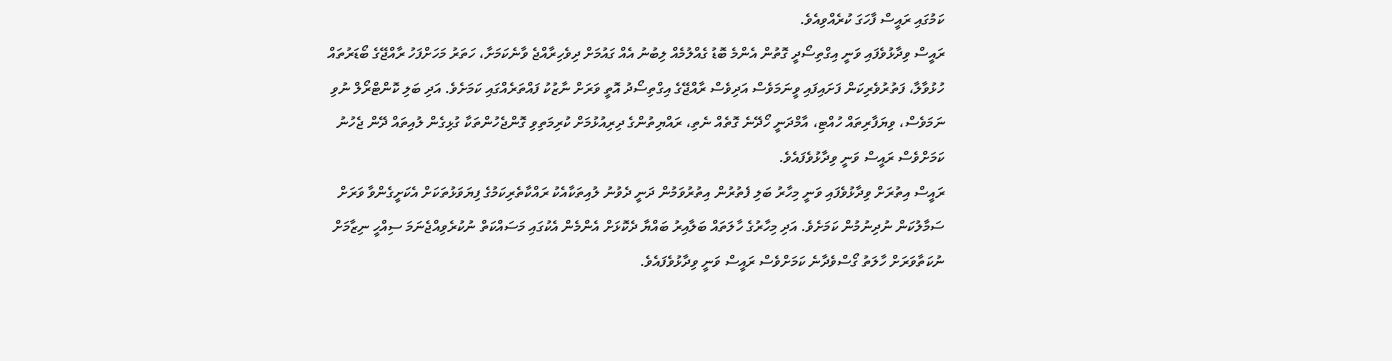ކަމުގައި ރައީސް ފާހަގަ ކުރެއްވިއެވެ.
ރައީސް ވިދާޅުވެފައި ވަނީ އިގްތިސޯދީ ގޮތުން އެންމެ ބޮޑު ގެއްލުމެއް ލިބުނު އެއް ގައުމަށް ދިވެހިރާއްޖެ ވާނެކަމަށާ، ހަތަރު މަހަށްފަހު ރާއްޖޭގެ ބޯޑަރުތައް ހުޅުވާލާ، ފަތުރުވެރިކަން ފަށައިފައި ވީނަމަވެސް އަދިވެސް ރާއްޖޭގެ އިގްތިސޯދު އޮތީ ވަރަށް ނާޒުކު ފައްތަރެއްގައި ކަމަށެވެ. އަދި ބަލި ކޮންޓްރޯލް ނުވި ނަމަވެސް، ވިޔަފާރިތައް ހުއްޓި، އާމްދަނީ ހޯދޭނެ ގޮތެއް ނެތި، ރައްޔިތުންގެ ދިރިއުޅުމަށް ކުރިމަތިވި ގޮންޖެހުންތަކާ ގުޅިގެން ލުއިތައް ދޭން ޖެހުނު ކަމަށްވެސް ރައީސް ވަނީ ވިދާޅުވެފައެވެ.
ރައީސް އިތުރަށް ވިދާޅުވެފައި ވަނީ މިހާރު ބަލި ފެތުރުން އިތުރުވަމުން ދަނީ ދެވުނު ލުއިތަކާއެކު ރައްކާތެރިކަމުގެ ފިޔަވަޅުތަކަށް އެކަށީގެންވާ ވަރަށް ސަމާލުކަން ނުދިނުމުން ކަމަށެވެ. އަދި މިހާރުގެ ހާލަތައް ބަލާއިރު ބައްޔާ ދެކޮޅަށް އެންމެން އެކުގައި މަސައްކަތް ނުކުރެވިއްޖެނަމަ ސިއްހީ ނިޒާމަށް ނުކަތާވަރަށް ހާލަތު ގޯސްވެދާނެ ކަމަށްވެސް ރައީސް ވަނީ ވިދާޅުވެފައެވެ.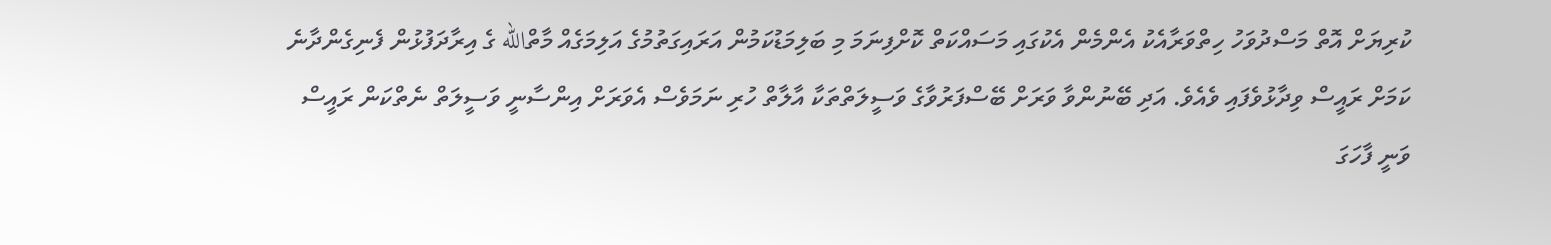ކުރިޔަށް އޮތް މަސްދުވަހު ހިތްވަރާއެކު އެންމެން އެކުގައި މަސައްކަތް ކޮށްފިނަމަ މި ބަލިމަޑުކަމުން އަރައިގަތުމުގެ އަލިމަގެއް މާތްالله ގެ އިރާދަފުޅުން ފެނިގެންދާނެ ކަމަށް ރައީސް ވިދާޅުވެފައި ވެއެވެ. އަދި ބޭނުންވާ ވަރަށް ބޭސްފަރުވާގެ ވަސީލަތްތަކާ އާލާތް ހުރި ނަމަވެސް އެވަރަށް އިންސާނީ ވަސީލަތް ނެތްކަން ރައީސް ވަނީ ފާހަގަ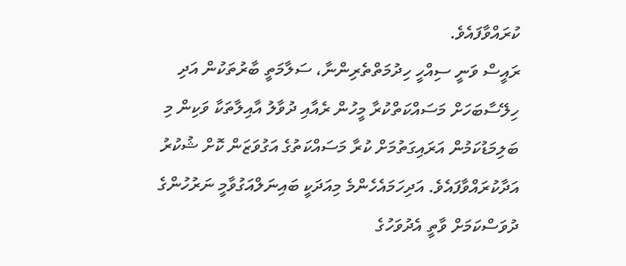ކުރައްވާފައެވެ.
ރައީސް ވަނީ ސިއްހީ ހިދުމަތްތެރިންނާ، ސަލާމަތީ ބާރުތަކުން އަދި ހިލޭސާބަހަށް މަސައްކަތްކުރާ މީހުން ރެއާއި ދުވާލު އާއިލާތަކާ ވަކިން މި ބަލިމަޑުކަމުން އަރައިގަތުމަށް ކުރާ މަސައްކަތުގެ އަގުވަޒަން ކޮށް ޝުކުރު އަދާކުރައްވާފައެވެ. އަދިހަމައެހެންމެ މިއަދަކީ ބައިނަލްއަގުވާމީ ނަރުހުންގެ ދުވަސްކަމަށް ވާތީ އެދުވަހުގެ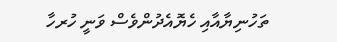ތަހުނިޔާއާއި ހެޔޮއެދުންވެސް ވަނީ ހުރހާ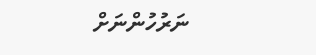ނަރުހުންނަށް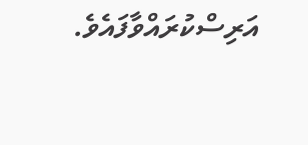އަރިސްކުރައްވާފައެވެ.